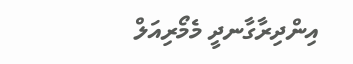އިންދިރާގާނދީ މެމޯރިއަލް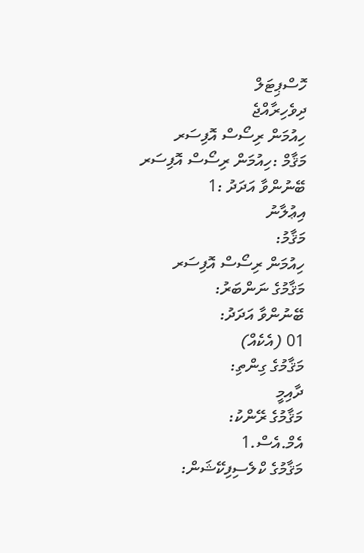ހޮސްޕިޓަލް
ދިވެހިރާއްޖެ
ހިއުމަން ރިސޯސް އޮފިސަރ
މަޤާމް :ހިއުމަން ރިސޯސް އޮފިސަރ
ބޭނުންވާ އަދަދު :1
އިޢުލާނު
މަޤާމު:
ހިއުމަން ރިސޯސް އޮފިސަރ
މަޤާމުގެ ނަންބަރު:
ބޭނުންވާ އަދަދު:
01 (އެކެއް)
މަޤާމުގެ ގިންތި:
ދާއިމީ
މަޤާމުގެ ރޭންކު:
އެމް.އެސް.1
މަޤާމުގެ ކްލެސިފިކޭޝަން: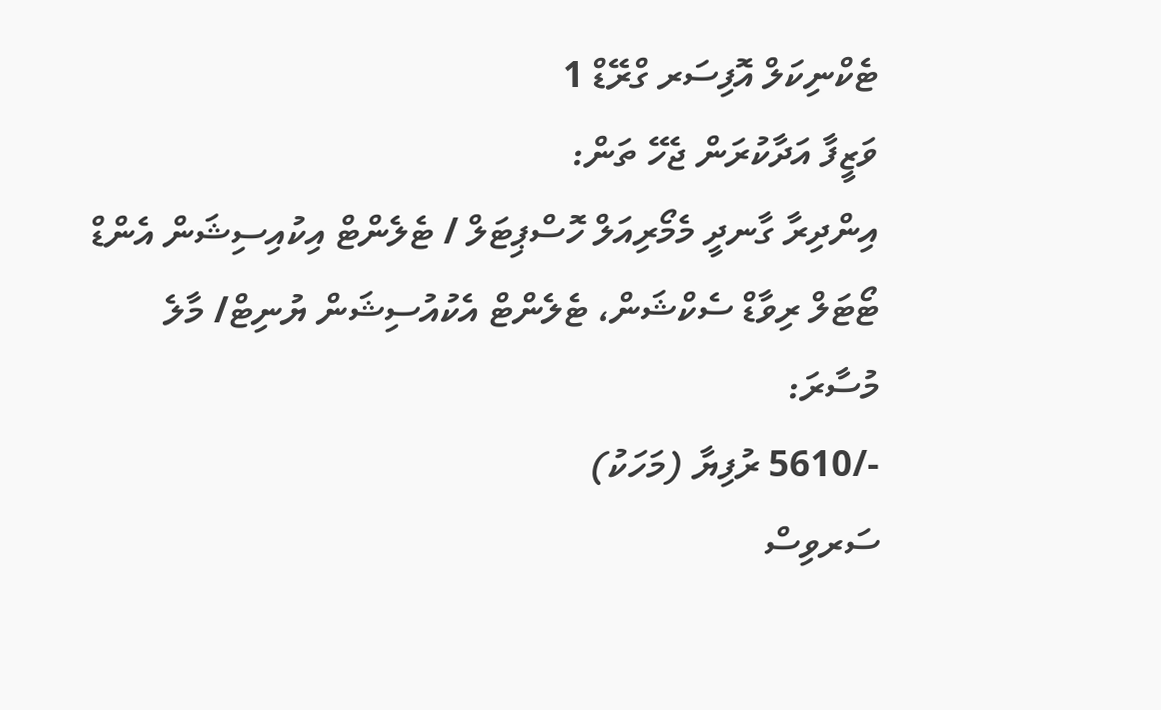ޓެކްނިކަލް އޮފިސަރ ގްރޭޑް 1
ވަޒީފާ އަދާކުރަން ޖެހޭ ތަން:
އިންދިރާ ގާނދީ މެމޯރިއަލް ހޮސްޕިޓަލް / ޓެލެންޓް އިކުއިސިޝަން އެންޑް ޓޯޓަލް ރިވާޑް ސެކްޝަން، ޓެލެންޓް އެކުއުސިޝަން ޔުނިޓް/ މާލެ
މުސާރަ:
-/5610 ރުފިޔާ (މަހަކު)
ސަރވިސް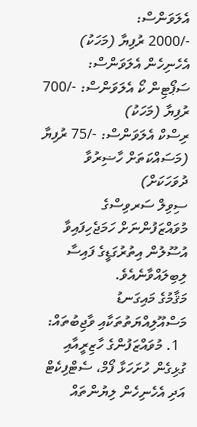އެލަވަންސް:
-/2000 ރުފިޔާ (މަހަކު)
އެހެނިހެން އެލަވަންސް:
ސަޕޯޓިން ކޯ އެލަވަންސް: -/700 ރުފިޔާ (މަހަކު)
ރިސްކް އެލަވަންސް: -/75 ރުފިޔާ (މަސައްކަތަށް ހާޟިރުވާ ދުވަހަކަށް)
ސިވިލް ސަރވިސްގެ މުވައްޒަފުންނަށް ހަމަޖެހިފައިވާ އުސޫލުން އިތުރުގަޑީގެ ފައިސާ ލިބިލައްވާނެއެވެ.
މަޤާމުގެ މައިގަނޑު މަސްއޫލިއްޔަތުތަކާއި ވާޖިބުތައް:
  1. މުވައްޒަފުންގެ ހާޒިރީއާއި ގުޅިގެން ހުށަހަޅާ ފޯމް، ސެޓްފިކެޓް އަދި އެހެނިހެން ލިޔުންތައް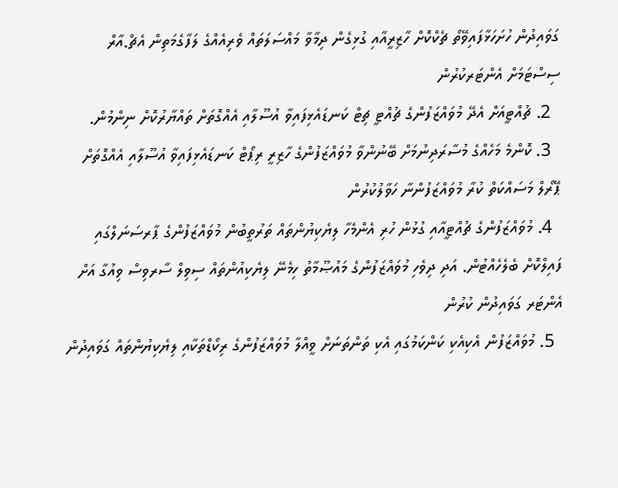ގަވައިދުން ހުށަހަޅާފައިވޭތޯ ޗެކްކޮށް ހާޒިރީއާއި ގުޅިގެން ދިމާވާ މައްސަލަތައް ވެރިއެއްގެ ލަފާގެމަތިން އެޗް.އާރް ސިސްޓަމަށް އެންޓަރކުރުން
  2. ޗުއްޓީއަށް އެދޭ މުވައްޒަފުންގެ ޗުއްޓީ ޗިޓް ކަނޑައެޅިފައިވާ އުސޫލާއި އެއްގޮތަށް ތައްޔާރުކޮށް ނިންމުން.
  3. ކޮންމެ މަހެއްގެ މުސާރަދިނުމަށް ބޭނުންވާ މުވައްޒަފުންގެ ހާޒިރީ ރިޕޯޓް ކަނޑައެޅިފައިވާ އުސޫލާއި އެއްގޮތަށް ޕޭރޯލް މަސައްކަތް ކުރާ މުވައްޒަފުންނާ ހަވާލުކުރުން
  4. މުވައްޒަފުންގެ ޗުއްޓީއާއި ގުޅުން ހުރި އެންމެހާ ލިޔެކިޔުންތައް ތަރުތީބުން މުވައްޒަފުންގެ ޕާރސަނަލްގައި ފައިލްކޮށް ބެލެހެއްޓުން. އަދި ދިވެހި މުވައްޒަފުންގެ މައުޞޫމާތު ހިމެނޭ ލިޔެކިއުންތައް ސިވިލް ސާރވިސް ވިއުގާ އަށް އެންޓަރ ގަވައިދުން ކުރުން
  5. މުވައްޒަފުން އެކިއެކި ކަންކަމުގައި އެކި ތަންތަނަށް ވީއްލާ މުވައްޒަފުންގެ ރިކޯޑްތަކާއި ލިޔެކިޔުންތައް ގަވައިދުން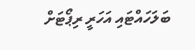ބަލަހައްޓައި އަހަރީ ރިޕޯޓަށް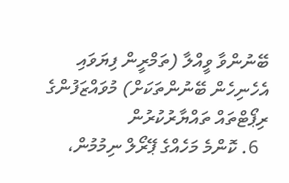ބޭނުންވާ ވީއްލާ (ތަމްރީން ފިޔަވައި އެހެނިހެން ބޭނުންތަކަށް) މުވައްޒަފުންގެ ރިޕޯޓްތައް ތައްޔާރުކުރުން
  6. ކޮންމެ މަހެއްގެ ޕޭރޯލް ނިމުމުން،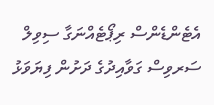އެޓެންޑެންސް ރިޕޯޓެއްނަގާ ސިވިލް ސަރވިސް ގަވާއިދުގެ ދަށުން ފިޔަވަޅު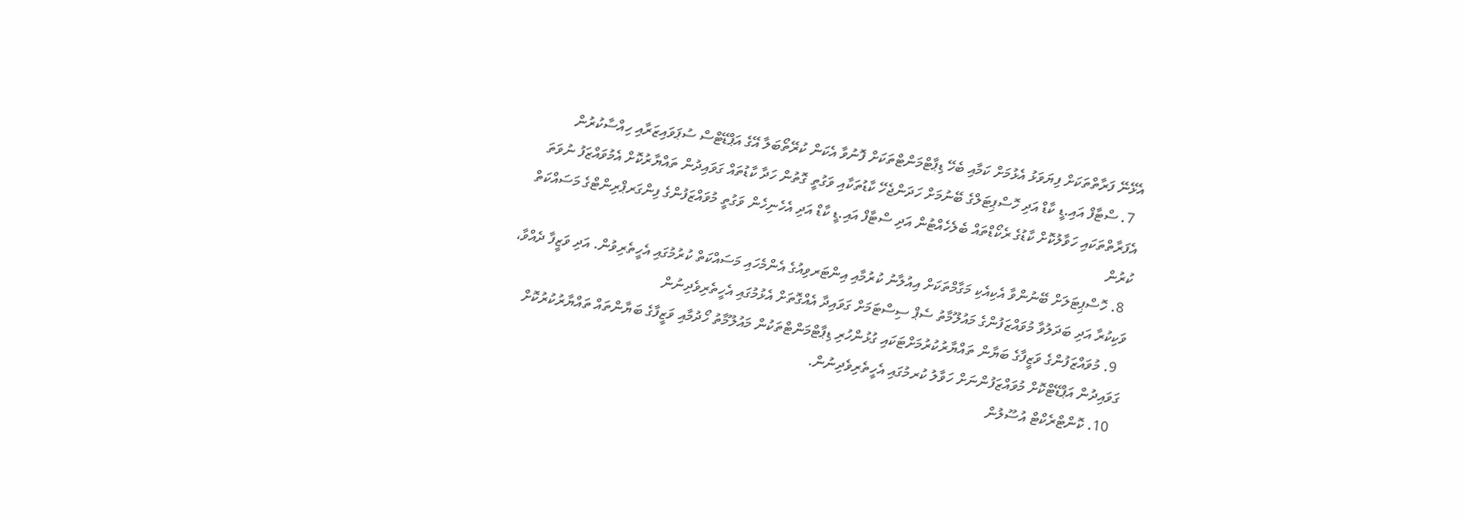އެޅޭނޭ ފަރާތްތަކަށް ފިޔަވަޅު އެޅުމަށް ކަމާއި ބެހޭ ޑިޕާޓްމަންޓްތަކަށް ފޮނުވާ އެކަން ކުރޭތޯބަލާ އޭގެ އަޕްޑޭޓްސް ސުޕަވައިޒަރާއި ހިއްސާކުރުން
  7. ސްޓާފް އައި.ޑީ ކާޑް އަދި ހޮސްޕިޓަލްގެ ބޭނުމަށް ހަދަންޖެހޭ ކާޑުތަކާއި ވަގުތީ ގޮތުން ހަދާ ކާޑުތައް ގަވައިދުން ތައްޔާރުކޮށް އެމުވައްޒަފު ނުވަތަ އެފަރާތްތަކައި ހަވާލުކޮށް ކާޑުގެ ރެކޯޑްތައް ބެލެހެއްޓުން އަދި ސްޓާފް އައި.ޑީ ކާޑް އަދި އެހެނިހެން ވަގުތީ މުވައްޒަފުންގެ ފިންގަރޕްރިންޓްގެ މަސައްކަތް ކުރުން
  8. ހޮސްޕިޓަލަށް ބޭނުންވާ އެކިއެކި މަގާމްތަކަށް އިއުލާނު ކުރުމާއި އިންޓަރވިއުގެ އެންމެހައި މަސައްކަތް ކުރުމުގައި އެހީތެރިވުން. އަދި ވަޒީފާ ދެއްވާ، ވަކިކުރާ އަދި ބަދަލުވާ މުވައްޒަފުންގެ މައުލޫމާތު ސެޕް ސިސްޓަމަށް ގަވައިދާ އެއްގޮތަށް އެޅުމުގައި އެހީތެރިވެދިނުން
  9. މުވައްޒަފުންގެ ވަޒީފާގެ ބަޔާން ތައްޔާރުކުރުމަށްޓަކައި ގުޅުންހުރި ޑިޕާޓްމަންޓްތަކުން މައުލޫމާތު ހޯދުމާއި ވަޒީފާގެ ބަޔާންތައް ތައްޔާރުކުރުކޮށް ގަވައިދުން އަޕްޑޭޓްކޮށް މުވައްޒަފުންނަށް ހަވާލު ކުރމުގައި އެހީތެރިވެދިނުން.
  10. ކޮންޓްރެކްޓް އުސޫލުން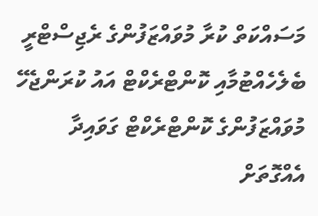މަސައްކަތް ކުރާ މުވައްޒަފުންގެ ރެޖިސްޓްރީ ބެލެހެއްޓުމާއި ކޮންޓްރެކްޓް އައު ކުރަންޖެހޭ މުވައްޒަފުންގެ ކޮންޓްރެކްޓް ގަވައިދާ އެއްގޮތަށް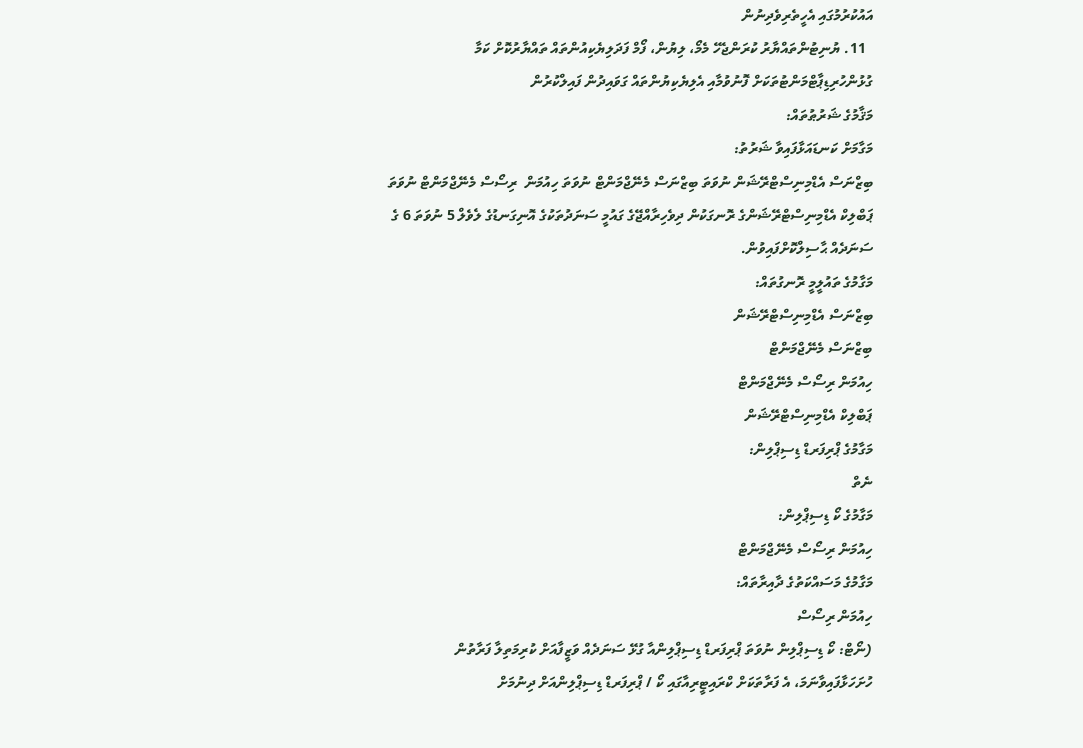އައުކުރުމުގައި އެހީތެރިވެދިނުން
  11. ޔުނިޓުންތައްޔާރު ކުރަންޖެހޭ މެމޯ، ލިޔުން، ފޯމް ފަދަލިޔެކިއުންތައް ތައްޔާރުކޮށް ކަމާ ގުޅުންހުރިޑިޕާޓްމަންޓުތަކަށް ފޮނުވުމާއި އެލިޔެކިޔުންތައް ގަވައިދުން ފައިލްކުރުން
މަޤާމުގެ ޝަރުޠުތައް:
މަގާމަށް ކަނޑައަޅާފައިވާ ޝަރުތު:
ބިޒްނަސް އެޑްމިނިސްޓްރޭޝަން ނުވަތަ ބިޒްނަސް މެނޭޖްމަންޓް ނުވަތަ ހިއުމަން  ރިސޯސް މެނޭޖްމަންޓް ނުވަތަ ޕަބްލިކް އެޑްމިނިސްޓްރޭޝަންގެ ރޮނގަކުން ދިވެހިރާއްޖޭގެ ގައުމީ ސަނަދުތަކުގެ އޮނިގަނޑުގެ ލެވެލް 5 ނުވަތަ 6 ގެ ސަނަދެއް ޙާސިލްކޮށްފައިވުން.
މަގާމުގެ ތައުލީމީ ރޮނގުތައް:
ބިޒްނަސް އެޑްމިނިސްޓްރޭޝަން
ބިޒްނަސް މެނޭޖްމަންޓް
ހިއުމަން ރިސޯސް މެނޭޖްމަންޓް
ޕަބްލިކް އެޑްމިނިސްޓްރޭޝަން
މަގާމުގެ ޕްރިފަރޑް ޑިސިޕްލިން:
ނެތް
މަގާމުގެ ކޯ ޑިސިޕްލިން:
ހިއުމަން ރިސޯސް މެނޭޖްމަންޓް
މަގާމުގެ މަސައްކަތުގެ ދާއިރާތައް:
ހިއުމަން ރިސޯސް
(ނޯޓް: ކޯ ޑިސިޕްލިން ނުވަތަ ޕްރިފަރޑް ޑިސިޕްލިންއާ ގުޅޭ ސަނަދެއް ވަޒީފާއަށް ކުރިމަތިލާ ފަރާތުން ހުށަހަޅާފައިވާނަމަ، އެ ފަރާތަކަށް ކްރައިޓީރިއާގައި ކޯ / ޕްރިފަރޑް ޑިސިޕްލިންއަށް ދިނުމަށް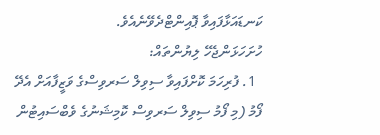ކަނޑައަޅާފައިވާ ޕޮއިންޓްދެވޭނެއެވެ.
ހުށަހަޅަންޖެހޭ ލިޔުންތައް:
  1. ފުރިހަމަ ކޮށްފައިވާ ސިވިލް ސަރވިސްގެ ވަޒީފާއަށް އެދޭ ފޯމު (މި ފޯމު ސިވިލް ސަރވިސް ކޮމިޝަނުގެ ވެބްސައިޓުން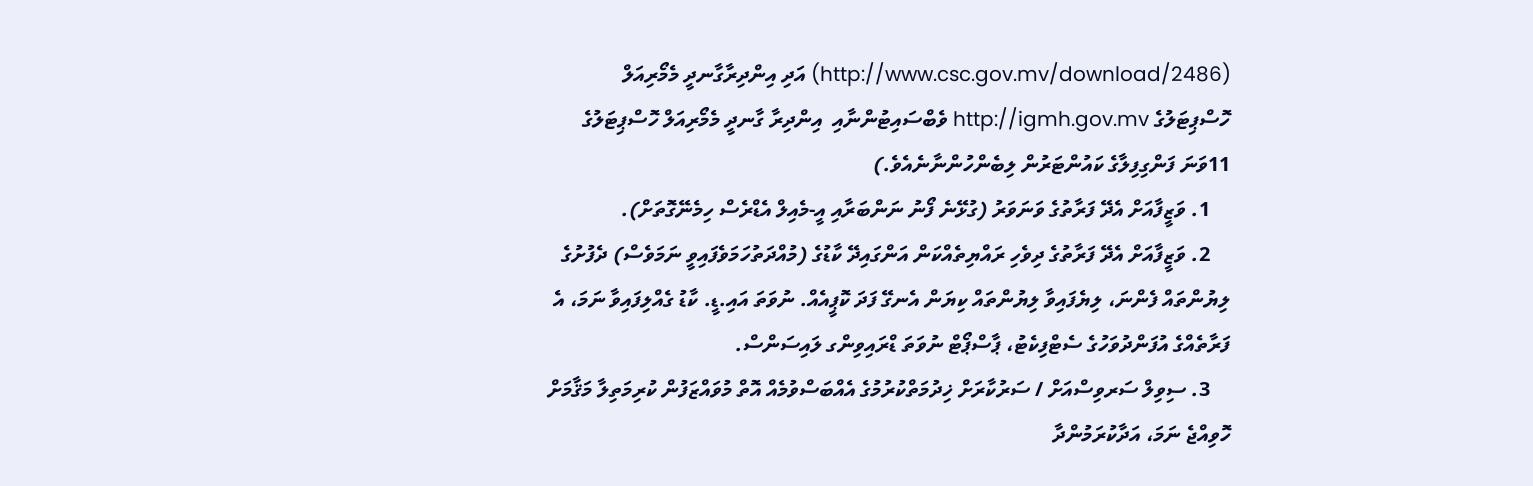(http://www.csc.gov.mv/download/2486) އަދި އިންދިރާގާނދީ މެމޯރިއަލް ހޮސްޕިޓަލުގެ http://igmh.gov.mv ވެބްސައިޓުންނާއި  އިންދިރާ ގާނދީ މެމޯރިއަލް ހޮސްޕިޓަލުގެ 11ވަނަ ފަންގިފިލާގެ ކައުންޓަރުން ލިބެންހުންނާނެއެވެ.)
    1. ވަޒީފާއަށް އެދޭ ފަރާތުގެ ވަނަވަރު (ގުޅޭނެ ފޯނު ނަންބަރާއި އީ-މެއިލް އެޑްރެސް ހިމެނޭގޮތަށް).
    2. ވަޒީފާއަށް އެދޭ ފަރާތުގެ ދިވެހި ރައްޔިތެއްކަން އަންގައިދޭ ކާޑުގެ (މުއްދަތުހަމަވެފައިވީ ނަމަވެސް) ދެފުށުގެ ލިޔުންތައް ފެންނަ، ލިޔެފައިވާ ލިޔުންތައް ކިޔަން އެނގޭ ފަދަ ކޮޕީއެއް. ނުވަތަ އައި.ޑީ. ކާޑު ގެއްލިފައިވާ ނަމަ، އެ ފަރާތެއްގެ އުފަންދުވަހުގެ ސެޓްފިކެޓު، ޕާސްޕޯޓް ނުވަތަ ޑްރައިވިންގ ލައިސަންސް.
    3. ސިވިލް ސަރވިސްއަށް / ސަރުކާރަށް ޚިދުމަތްކުރުމުގެ އެއްބަސްވުމެއް އޮތް މުވައްޒަފުން ކުރިމަތިލާ މަޤާމަށް ހޮވިއްޖެ ނަމަ، އަދާކުރަމުންދާ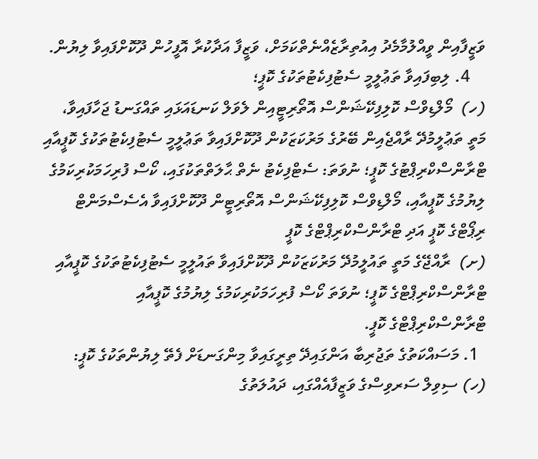ވަޒީފާއިން ވީއްލުމާމެދު އިއުތިރާޒެއްނެތްކަމަށް، ވަޒީފާ އަދާކުރާ އޮފީހުން ދޫކޮށްފައިވާ ލިޔުން.
    4. ލިބިފައިވާ ތަޢުލީމީ ސެޓުފިކެޓުތަކުގެ ކޮޕީ؛
(ހ)  މޯލްޑިވްސް ކޮލިފިކޭޝަންސް އޮތޯރިޓީއިން ލެވަލް ކަނޑައަޅައި ތައްގަނޑު ޖަހާފައިވާ، މަތީ ތަޢުލީމުދޭ ރާއްޖެއިން ބޭރުގެ މަރުކަޒަކުން ދޫކޮށްފައިވާ ތަޢުލީމީ ސެޓުފިކެޓުތަކުގެ ކޮޕީއާއި ޓްރާންސްކްރިޕްޓުގެ ކޮޕީ؛ ނުވަތަ: ސެޓްފިކެޓު ނެތް ޙާލަތްތަކުގައި، ކޯސް ފުރިހަމަކުރިކަމުގެ ލިޔުމުގެ ކޮޕީއާއި، މޯލްޑިވްސް ކޮލިފިކޭޝަންސް އޮތޯރިޓީން ދޫކޮށްފައިވާ އެސެސްމަންޓް ރިޕޯޓްގެ ކޮޕީ އަދި ޓްރާންސްކްރިޕްޓްގެ ކޮޕީ
(ށ)  ރާއްޖޭގެ މަތީ ތައުލީމުދޭ މަރުކަޒަކުން ދޫކޮށްފައިވާ ތައުލީމީ ސެޓުފިކެޓުތަކުގެ ކޮޕީއާއި ޓްރާންސްކްރިޕްޓްގެ ކޮޕީ؛ ނުވަތަ ކޯސް ފުރިހަމަކުރިކަމުގެ ލިޔުމުގެ ކޮޕީއާއި ޓްރާންސްކްރިޕްޓްގެ ކޮޕީ.
  1. މަސައްކަތުގެ ތަޖުރިބާ އަންގައިދޭ ތިރީގައިވާ މިންގަނޑަށް ފެތޭ ލިޔުންތަކުގެ ކޮޕީ:
(ހ) ސިވިލް ސަރވިސްގެ ވަޒީފާއެއްގައި، ދައުލަތުގެ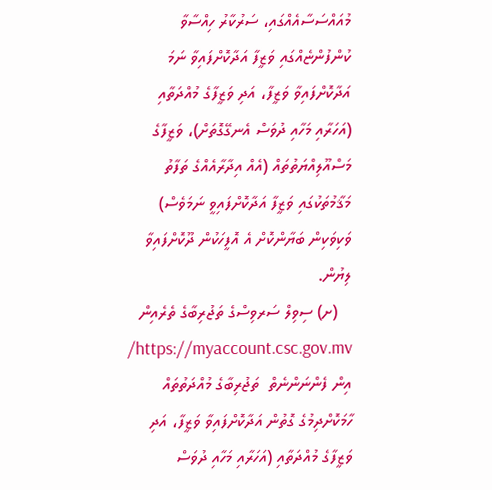މުއައްސަސާއެއްގައި، ސަރުކާރު ހިއްސާވާ ކުންފުންޏެއްގައި ވަޒީފާ އަދާކޮށްފައިވާ ނަމަ އަދާކޮށްފައިވާ ވަޒީފާ، އަދި ވަޒީފާގެ މުއްދަތާއި (އަހަރާއި މަހާއި ދުވަސް އެނގޭގޮތަށް)، ވަޒީފާގެ މަސްއޫލިއްޔަތުތައް (އެއް އިދާރާއެއްގެ ތަފާތު މަޤާމުތަކުގައި ވަޒީފާ އަދާކޮށްފައިވީ ނަމަވެސް) ވަކިވަކިން ބަޔާންކޮށް އެ އޮފީހަކުން ދޫކޮށްފައިވާ ލިޔުން.
   (ށ) ސިވިލް ސަރވިސްގެ ތަޖުރިބާގެ ތެރެއިން https://myaccount.csc.gov.mv/ އިން ފެންނަންނެތް  ތަޖުރިބާގެ މުއްދަތުތައް ހާމަކޮށްދިމުގެ ގޮތުން އަދާކޮށްފައިވާ ވަޒީފާ، އަދި ވަޒީފާގެ މުއްދަތާއި (އަހަރާއި މަހާއި ދުވަސް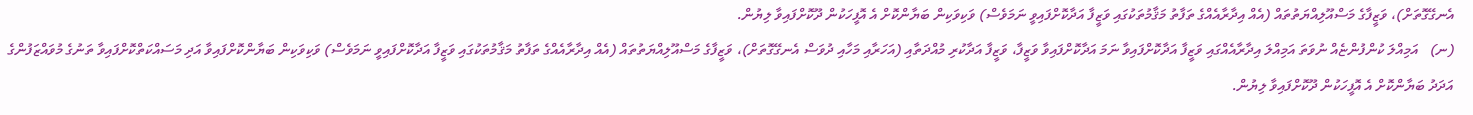އެނގޭގޮތަށް)، ވަޒީފާގެ މަސްއޫލިއްޔަތުތައް (އެއް އިދާރާއެއްގެ ތަފާތު މަޤާމުތަކުގައި ވަޒީފާ އަދާކޮށްފައިވީ ނަމަވެސް) ވަކިވަކިން ބަޔާންކޮށް އެ އޮފީހަކުން ދޫކޮށްފައިވާ ލިޔުން.
(ނ)   އަމިއްލަ ކުންފުންޏެއް ނުވަތަ އަމިއްލަ އިދާރާއެއްގައި ވަޒީފާ އަދާކޮށްފައިވާ ނަމަ އަދާކޮށްފައިވާ ވަޒީފާ، ވަޒީފާ އަދާކުރި މުއްދަތާއި (އަހަރާއި މަހާއި ދުވަސް އެނގޭގޮތަށް)، ވަޒީފާގެ މަސްއޫލިއްޔަތުތައް (އެއް އިދާރާއެއްގެ ތަފާތު މަޤާމުތަކުގައި ވަޒީފާ އަދާކޮށްފައިވީ ނަމަވެސް) ވަކިވަކިން ބަޔާންކޮށްފައިވާ އަދި މަސައްކަތްކޮށްފައިވާ ތަނުގެ މުވައްޒަފުންގެ އަދަދު ބަޔާންކޮށް އެ އޮފީހަކުން ދޫކޮށްފައިވާ ލިޔުން.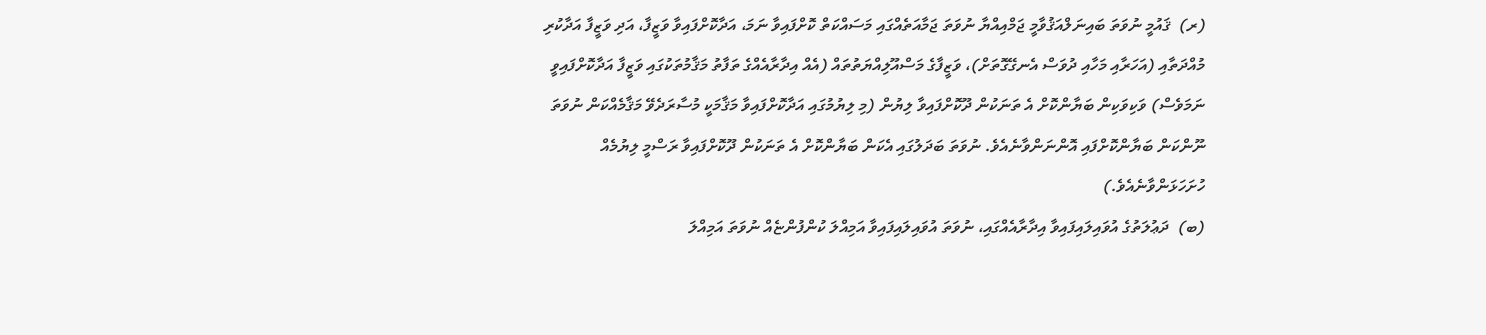(ރ)  ޤައުމީ ނުވަތަ ބައިނަލްއަޤުވާމީ ޖަމްއިއްޔާ ނުވަތަ ޖަމާއަތެއްގައި މަސައްކަތް ކޮށްފައިވާ ނަމަ، އަދާކޮށްފައިވާ ވަޒީފާ، އަދި ވަޒީފާ އަދާކުރި މުއްދަތާއި (އަހަރާއި މަހާއި ދުވަސް އެނގޭގޮތަށް)، ވަޒީފާގެ މަސްއޫލިއްޔަތުތައް (އެއް އިދާރާއެއްގެ ތަފާތު މަޤާމުތަކުގައި ވަޒީފާ އަދާކޮށްފައިވީ ނަމަވެސް) ވަކިވަކިން ބަޔާންކޮށް އެ ތަނަކުން ދޫކޮށްފައިވާ ލިޔުން (މި ލިޔުމުގައި އަދާކޮށްފައިވާ މަޤާމަކީ މުސާރަދެވޭ މަޤާމެއްކަން ނުވަތަ ނޫންކަން ބަޔާންކޮށްފައި އޮންނަންވާނެއެވެ. ނުވަތަ ބަދަލުގައި އެކަން ބަޔާންކޮށް އެ ތަނަކުން ދޫކޮށްފައިވާ ރަސްމީ ލިޔުމެއް ހުށަހަޅަންވާނެއެވެ.)
(ބ)  ދަޢުލަތުގެ އުވައިލައިފައިވާ އިދާރާއެއްގައި، ނުވަތަ އުވައިލައިފައިވާ އަމިއްލަ ކުންފުންޏެއް ނުވަތަ އަމިއްލަ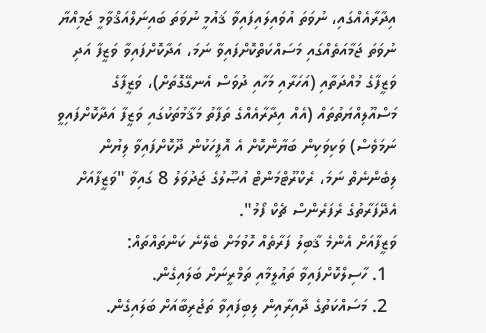އިދާރާއެއްގައި، ނުވަތަ އުވައިލައިފައިވާ ޤައުމީ ނުވަތަ ބައިނަލްއަޤްވާމީ ޖަމިއްޔާ ނުވަތަ ޖަމާއަތެއްގައި މަސައްކަތްކޮށްފައިވާ ނަމަ، އަދާކޮށްފައިވާ ވަޒީފާ އަދި ވަޒީފާގެ މުއްދަތާއި (އަހަރާއި މަހާއި ދުވަސް އެނގޭގޮތަށް)، ވަޒީފާގެ މަސްއޫލިއްޔަތުތައް (އެއް އިދާރާއެއްގެ ތަފާތު މަޤާމުތަކުގައި ވަޒީފާ އަދާކޮށްފައިވީ ނަމަވެސް) ވަކިވަކިން ބަޔާންކޮށް އެ އޮފީހަކުން ދޫކޮށްފައިވާ ލިޔުން ލިބެންނެތް ނަމަ، ރެކްރޫޓްމަންޓް އުޞޫލުގެ ޖަދުވަލު 8 ގައިވާ "ވަޒީފާއަށް އެދޭފަރާތުގެ ރެފަރެންސް ޗެކް ފޯމު".
ވަޒީފާއަށް އެންމެ ޤާބިލު ފަރާތެއް ހޮވުމަށް ބެލޭނެ ކަންތައްތައް:
  1. ހާސިލްކޮށްފައިވާ ތައުލީމާއި ތަމްރީނަށް ބަލައިގެން.
  2. މަސައްކަތުގެ ދާއިރާއިން ލިބިފައިވާ ތަޖުރިބާއަށް ބަލައިގެން.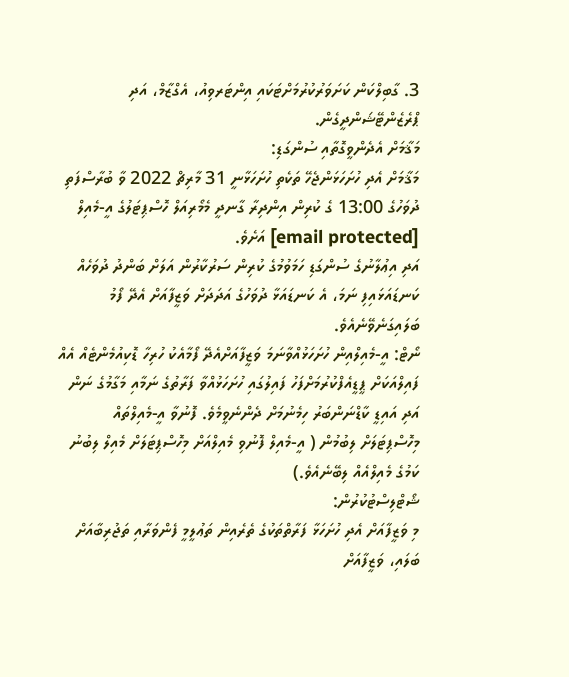3. ގާބިލްކަން ކަށަވަރުކުރުމަށްޓަކައި އިންޓަރވިއު، އެގްޒާމް، އަދި ޕްރެޒެންޓޭޝަންދީގެން.
މަޤާމަށް އެދެންވީގޮތާއި ސުންގަޑި:
މަޤާމަށް އެދި ހުށަހަޅަންޖެހޭ ތަކެތި ހުށަހަޅާނީ 31 މާރިޗް 2022 ވާ ބުރާސްފަތި ދުވަހުގެ 13:00 ގެ ކުރިން އިންދިރާ ގާނދީ މެމޯރިއަލް ހޮސްޕިޓަލުގެ އީ-މެއިލް [email protected] އަށެވެ.
އަދި އިޢުލާނުގެ ސުންގަޑި ހަމަވުމުގެ ކުރިން ސަރުކާރުން އަލަށް ބަންދު ދުވަހެއް ކަނޑައަޅައިފި ނަމަ، އެ ކަނޑައަޅާ ދުވަހުގެ އަދަދަށް ވަޒީފާއަށް އެދޭ ފޯމު ބަލައިގަނެވޭނެއެވެ.
ނޯޓް: އީ-މެއިލްއިން ހުށަހަޅުއްވާނަމަ ވަޒީފާއަށްއެދޭ ފޯމާއެކު ހުރިހާ ޑޮކިއުމެންޓެއް އެއް ފައިލްއަކަށް ޕީޑީއެފްކުރުމަށްފަހު ފައިލުގައި ހުށަހަޅުއްވާ ފަރާތުގެ ނަމާއި މަގާމުގެ ނަން އަދި އައިޑީ ކާޑްނަންބަރު ހިމެނުމަށް ދެންނެވީމެވެ. ފޮނުވާ އީ-މެއިލްތައް މިހޮސްޕިޓަލަށް ލިބުމުން ( އީ-މެއިލް ފޮނުވި މެއިލްއަށް މިހޮސްޕިޓަލަށް މެއިލް ލިބުނު ކަމުގެ މެއިލްއެއް ލިބޭނެއެވެ.)
ޝޯޓްލިސްޓުކުރުން:
މި ވަޒީފާއަށް އެދި ހުށަހަޅާ ފަރާތްތަކުގެ ތެރެއިން ތަޢުލީމީ ފެންވަރާއި ތަޖުރިބާއަށް ބަލައި، ވަޒީފާއަށް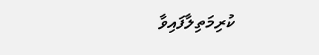ކުރިމަތިލާފައިވާ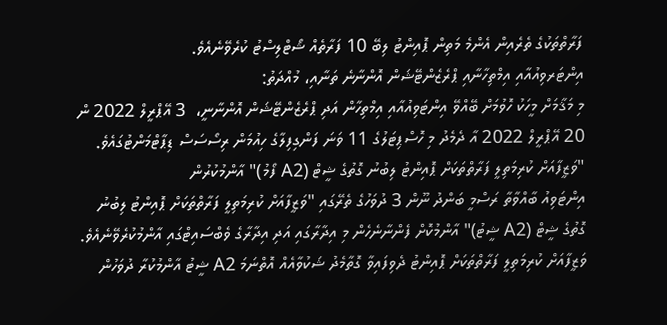ފަރާތްތަކުގެ ތެރެއިން އެންމެ މަތިން ޕޮއިންޓު ލިބޭ 10 ފަރާތެއް ޝޯޓްލިސްޓު ކުރެވޭނެއެވެ.
އިންޓަރވިއުއާއި އިމްތިހާނާއި ޕްރެޒެންޓޭޝަން އޮންނާނެ ތަނާއި، މުއްދަތު:
މި މަޤާމަށް މީހަކު ހޮވުމަށް ބޭއްވޭ އިންޓަވިއުއާއި އިމްތިހާން އަދި ޕްރެޒެންޓޭޝަން އޮންނާނީ،  3 އޭޕްރީލް 2022 ން 20 އޭޕްރީލް 2022 އާ ދެމެދު މި ހޮސްޕިޓަލުގެ 11 ވަނަ ފަންގިފިލާގެ ހިއުމަން ރިސޯސަސް ޑިޕާޓްމަންޓުގައެވެ.
"ވަޒީފާއަށް ކުރިމަތިލީ ފަރާތްތަކަށް ޕޮއިންޓު ލިބުނު ގޮތުގެ ޝީޓް (A2 ފޯމު)" އާންމުކުރުން
އިންޓަވިއު ބާއްވާތާ ރަސްމީ ބަންދު ނޫން 3 ދުވަހުގެ ތެރޭގައި "ވަޒީފާއަށް ކުރިމަތިލީ ފަރާތްތަކަށް ޕޮއިންޓު ލިބުނު ގޮތުގެ ޝީޓް (A2 ޝީޓު)" އާންމުކޮށް ފެންނާނެހެން މި އިދާރާގައި އަދި އިދާރާގެ ވެބްސައިޓްގައި އާންމުކުރެވޭނެއެވެ. ވަޒީފާއަށް ކުރިމަތިލީ ފަރާތްތަކަށް ޕޮއިންޓު ދެވިފައިވާ ގޮތާމެދު ޝަކުވާއެއް އޮތްނަމަ A2 ޝީޓު އާންމުކުރާ ދުވަހުން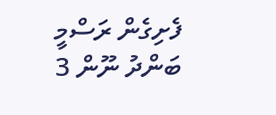ފެށިގެން ރަސްމީ ބަންދު ނޫން 3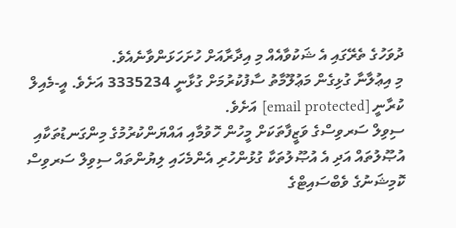ދުވަހުގެ ތެރޭގައި އެ ޝަކުވާއެއް މި އިދާރާއަށް ހުށަހަޅަންވާނެއެވެ.
މި އިޢުލާނާ ގުޅިގެން މަޢުލޫމާތު ސާފުކުރުމަށް ގުޅާނީ 3335234 އަށެވެ. އީ-މެއިލް ކުރާނީ [email protected] އަށެވެ.
ސިވިލް ސަރވިސްގެ ވަޒީފާތަކަށް މީހުން ހޮވުމާއި އައްޔަންކުރުމުގެ މިންގަނޑުތަކާއި އުޞޫލުތައް އަދި އެ އުޞޫލުތަކާ ގުޅުންހުރި އެންމެހައި ލިޔުންތައް ސިވިލް ސަރވިސް ކޮމިޝަނުގެ ވެބްސައިޓްގެ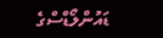ޑައުންލޯޑްސްގެ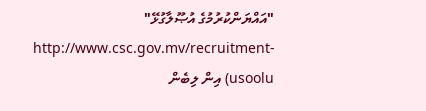"އައްޔަންކުރުމުގެ އުޞޫލާގުޅޭ" http://www.csc.gov.mv/recruitment-usoolu) އިން ލިބެން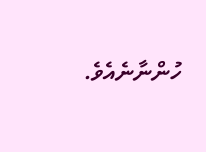ހުންނާނެއެވެ.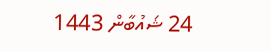24 ޝައުބާން 1443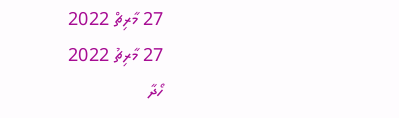27 މާރިޗް 2022
27 މާރިޗު 2022
ހޯދާ